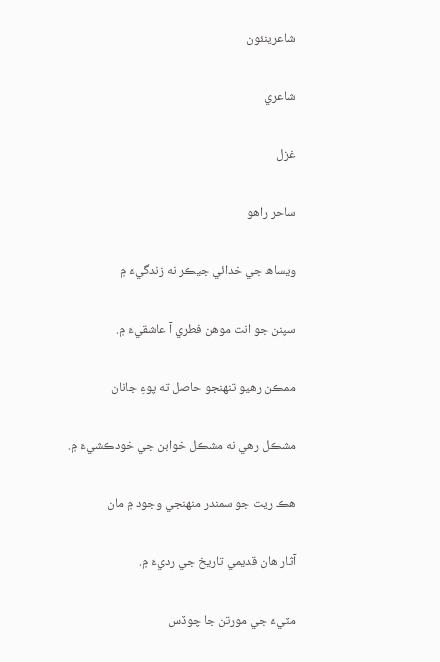شاعرينئون

شاعري

غزل

ساحر راهو

ويساھ جي خدائي جيڪر نه زندگيءَ ۾

سپنن جو انت موهن فطري آ عاشقيءَ ۾.

ممڪن رهيو تنهنجو حاصل ته پوءِ جانان

مشڪل رهي نه مشڪل خوابن جي خودڪشيءَ ۾.

هڪ ريت جو سمندر منهنجي وجود ۾ مان

آثار هان قديمي تاريخ جي رديءَ ۾.

مٽيءَ جي مورتن جا چوڏس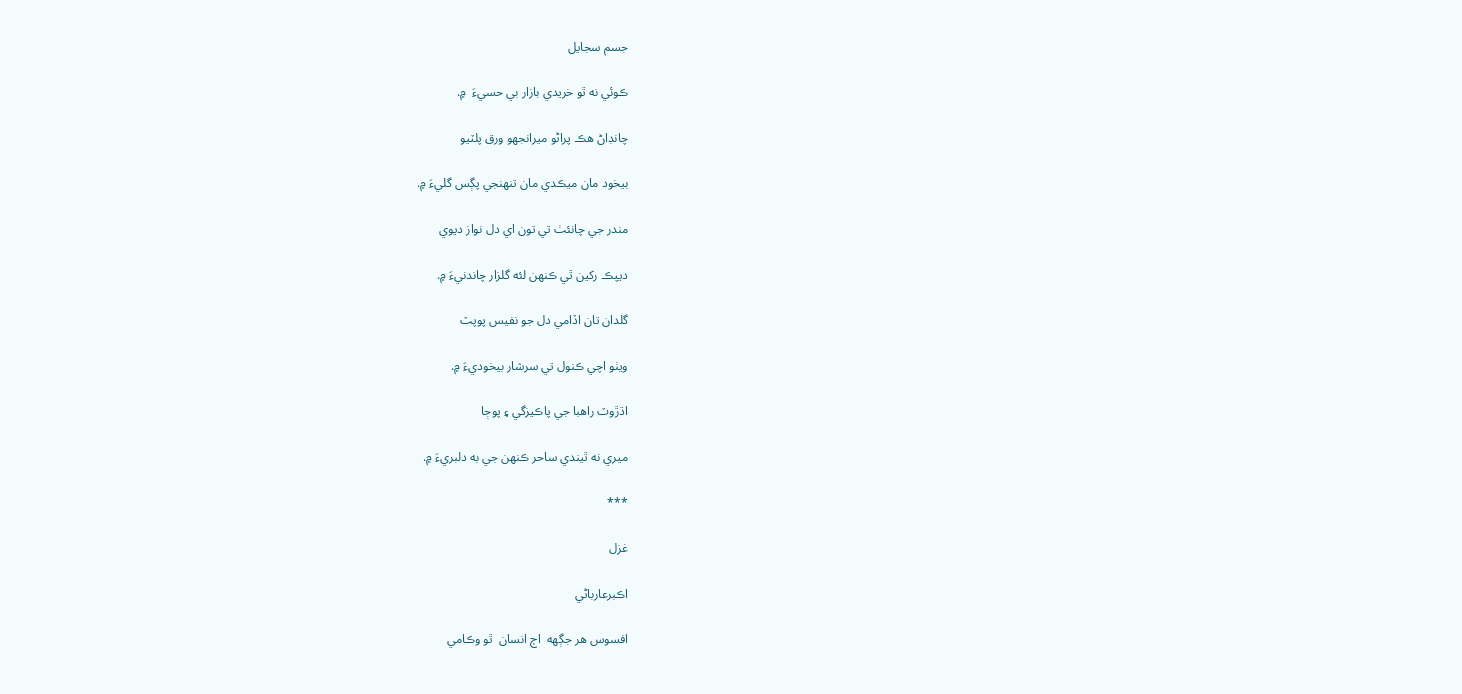جسم سجايل

ڪوئي نه ٿو خريدي بازار بي حسيءَ  ۾.

چانڊاڻ هڪ پراڻو ميرانجهو ورق پلٽيو

بيخود مان ميڪدي مان تنهنجي پڳس گليءَ ۾.

مندر جي چانئٺ تي تون اي دل نواز ديوي

ديپڪ رکين ٿي ڪنهن لئه گلزار چاندنيءَ ۾.

گلدان تان اڏامي دل جو نفيس پوپٽ

ويٺو اچي ڪنول تي سرشار بيخوديءَ ۾.

اڌڙوٽ راهبا جي پاڪيزگي ۽ پوڄا

ميري نه ٿيندي ساحر ڪنهن جي به دلبريءَ ۾.

***

غزل

اڪبرعارباڻي

افسوس ھر جڳهه  اڄ انسان  ٿو وڪامي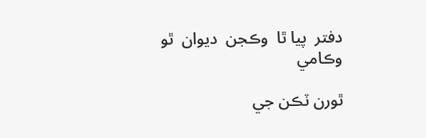دفتر  پيا ٿا  وڪجن  ديوان  ٿو وڪامي

ٿورن ٽڪن جي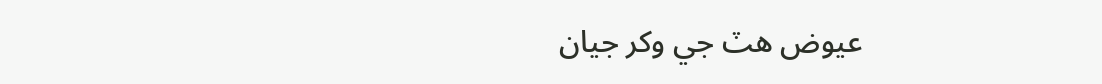عيوض ھٽ جي وکر جيان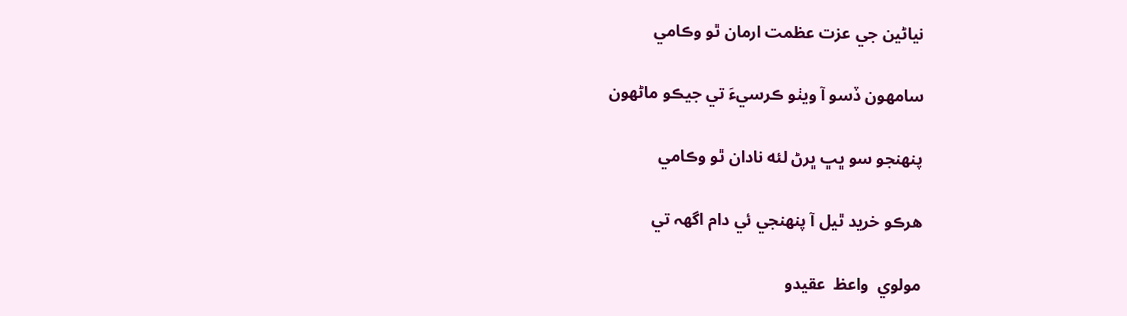نياڻين جي عزت عظمت ارمان ٿو وڪامي

سامھون ڏسو آ ويٺو ڪرسيءَ تي جيڪو ماڻھون

پنھنجو سو ڀڀ ڀرڻ لئه نادان ٿو وڪامي

ھرڪو خريد ٿيل آ پنھنجي ئي دام اگھہ تي

مولوي  واعظ  عقيدو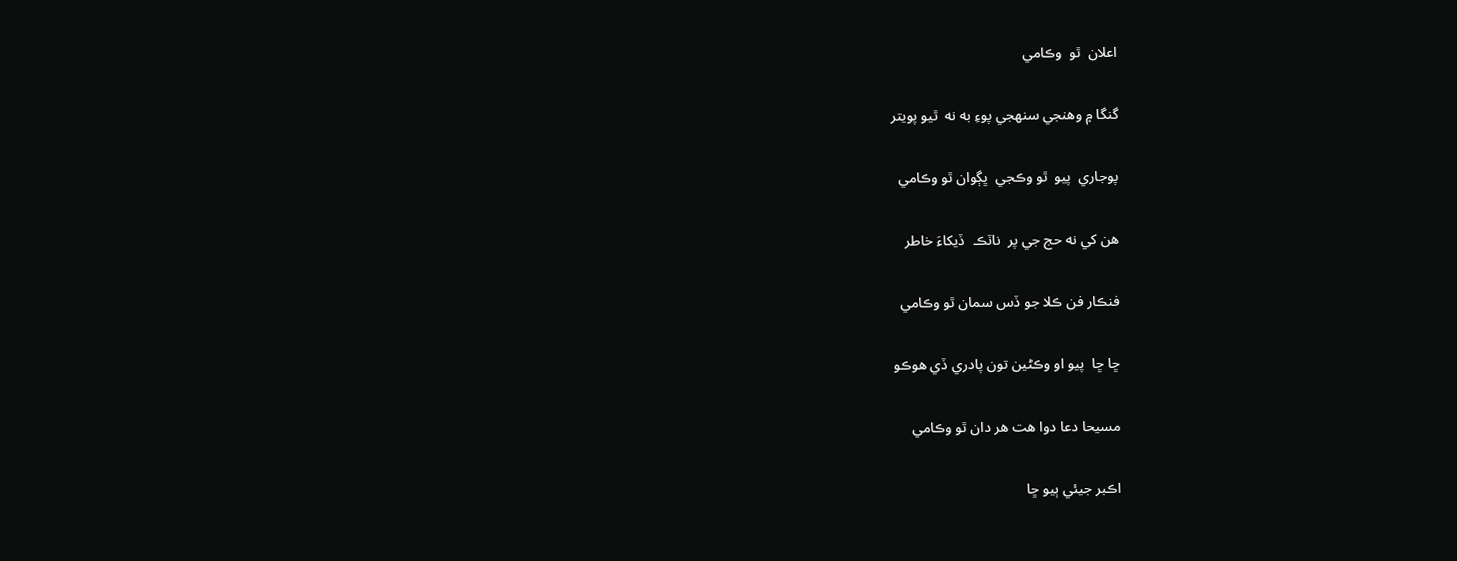اعلان  ٿو  وڪامي

گنگا ۾ وھنجي سنھجي پوءِ به نه  ٿيو پويتر

پوجاري  پيو  ٿو وڪجي  ڀڳوان ٿو وڪامي

ھن کي نه حج جي پر  ناٽڪ  ڏيکاءَ خاطر

فنڪار فن ڪلا جو ڏس سمان ٿو وڪامي

ڇا ڇا  پيو او وڪڻين تون پادري ڏي ھوڪو

مسيحا دعا دوا ھت ھر دان ٿو وڪامي

اڪبر جيئي ٻيو ڇا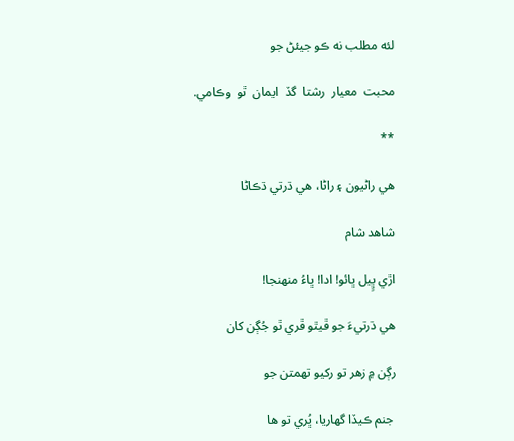لئه مطلب نه ڪو جيئڻ جو

محبت  معيار  رشتا  گڏ  ايمان  ٿو  وڪامي.

**

هي راڻيون ۽ راڻا، هي ڌرتي ڌڪاڻا

شاهد شام

اڙي ڀٍيل ڀائو! ادا! ڀاءُ منهنجا!

هي ڌرتيءَ جو ڦيٿو ڦري ٿو جُڳن کان

رڳن ۾ زهر تو رکيو تهمتن جو

 جنم ڪيڏا گهاريا، ڀُري تو ها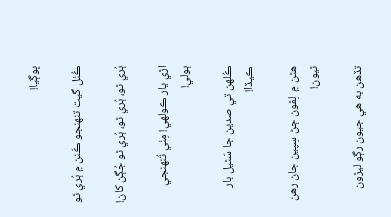ڀوڳيا!

ڪُٺل گيت تنهنجو ڪَنن ۾ ٻُري ٿو

ٻُري ٿو، ٻُري ٿو، ٻُري ٿو جُڳن کان!

اڙي يار ڪولهي! مِٺي تُنھنجي ٻولي!

ڪُلهن تي صدين جا سَٿيل بار ڪيڏا!

هٿن ۾  لِڦون ڄڻ سِپين جان رهن ٿيون!

تڏهن به هي جيون رڳو ليڙون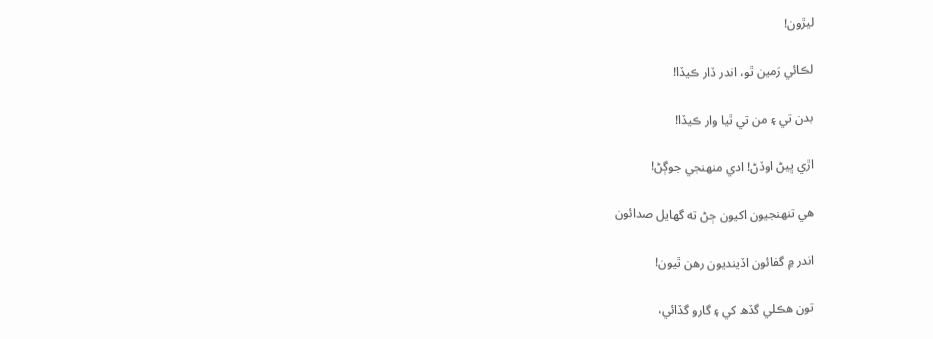ليڙون!

لڪائي رَمين ٿو، اندر ڏار ڪيڏا!

بدن تي ۽ من تي ٿيا وار ڪيڏا!

اڙي ڀيڻ اوڏڻ! ادي منهنجي جوڳڻ!

هي تنهنجيون اکيون ڄڻ ته گهايل صدائون

اندر ۾ گفائون اڏينديون رهن ٿيون!

تون هڪلي گڏھ کي ۽ گارو گڏائي،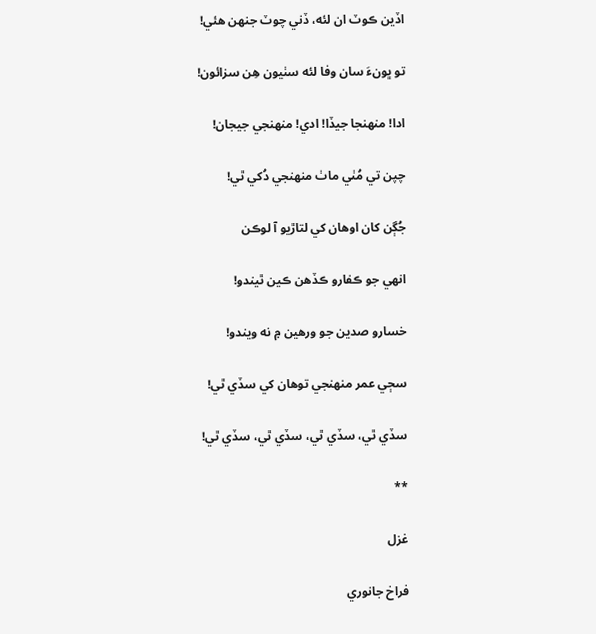اڏين ڪوٽ ان لئه، ڏني چوٽ جنهن هئي!

تو ڀونءَ سان وفا لئه سٺيون هِن سزائون!

ادا! منھنجا جيڏا! ادي! منھنجي جيجان!

چپن تي مُٺي ماٺ منهنجي دُکي ٿي!

جُڳن کان اوهان کي لتاڙيو آ لوڪن

انهي جو ڪفارو ڪڏهن ڪين ٿيندو!

خسارو صدين جو ورهين ۾ نه ويندو!

سڄي عمر منهنجي توهان کي سڏي ٿي!

سڏي ٿي، سڏي ٿي، سڏي ٿي، سڏي ٿي!

**

غزل

فراخ جانوري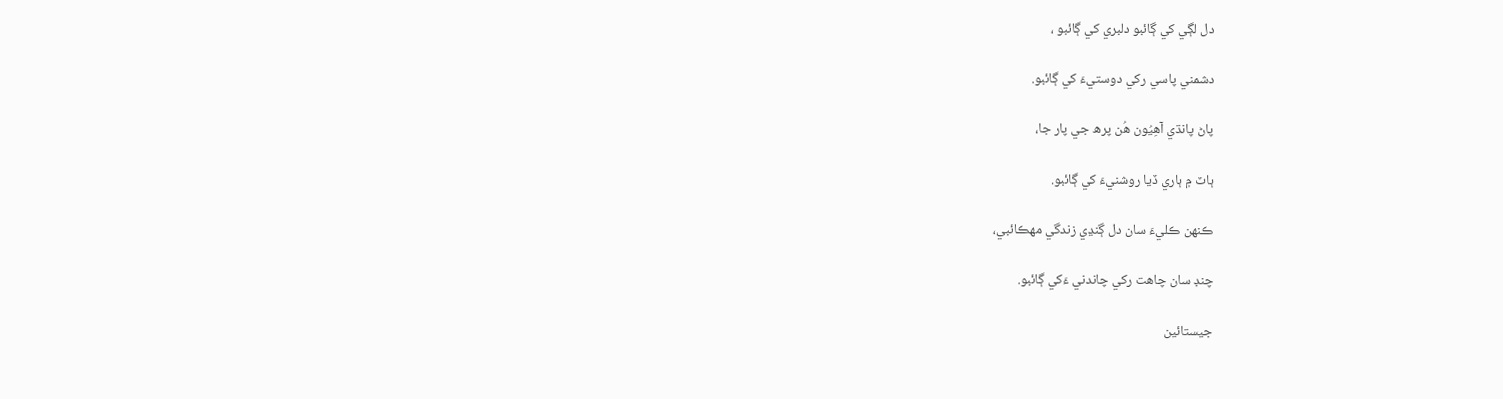دل لڳي کي ڳائبو دلبري کي ڳائبو ،

دشمني پاسي رکي دوستيءَ کي ڳائبو.

پاڻ پانڌي آهِيُون ھُن پرھ جي پار جا،

ٻاٽ ۾ ٻاري ڏيا روشنيءَ کي ڳائبو.

ڪنھن ڪليءَ سان دل ڳنڍي زندگي مھڪائبي،

چنڊ سان چاھت رکي چاندني ءَکي ڳائبو.

جيستائين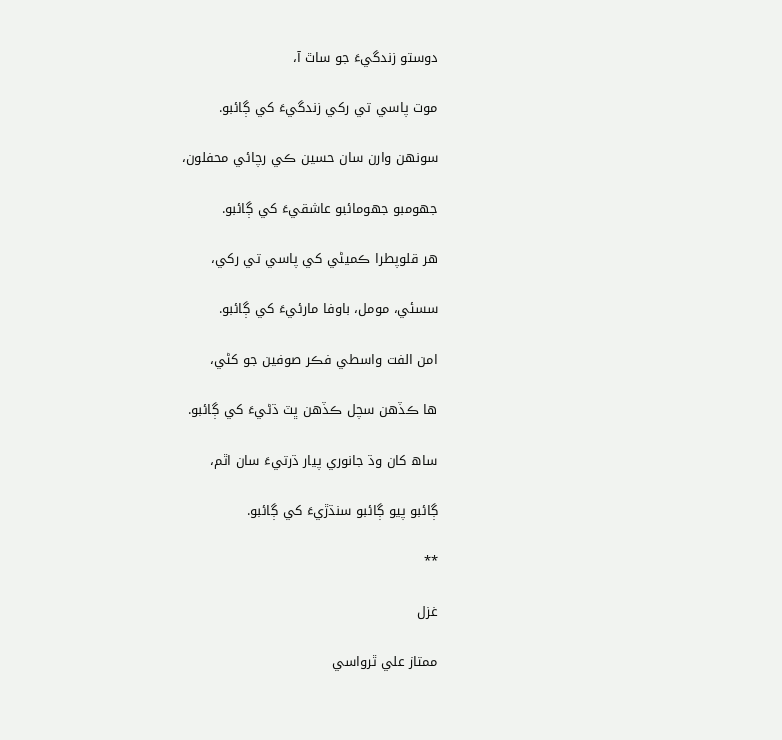دوستو زندگيءَ جو ساٿ آ،

موت پاسي تي رکي زندگيءَ کي ڳائبو.

سونھن وارن سان حسين ڪي رچائي محفلون،

جهومبو جهومائبو عاشقيءَ کي ڳائبو.

ھر قلوپطرا ڪميڻي کي پاسي تي رکي،

سسئي، مومل، باوفا مارئيءَ کي ڳائبو.

امن الفت واسطي فڪر صوفين جو کڻي،

ھا ڪڏهن سچل ڪڏهن ڀٽ ڌڻيءَ کي ڳائبو.

ساھ کان وڌ جانوري پيار ڌرتيءَ سان اٿم،

ڳائبو پيو ڳائبو سنڌڙيءَ کي ڳائبو.

**

غزل

ممتاز علي ٿرواسي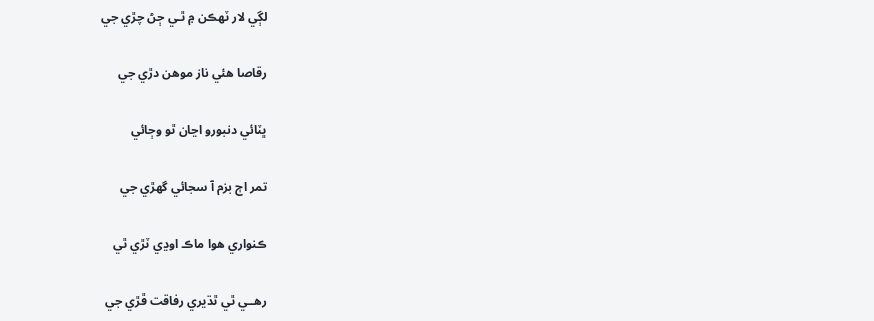لڳي لار ٽهڪن ۾ ٿـي ڄڻ چڙي جي

رقاصا هئي ناز موهن دڙي جي

ڀٽائي دنبورو اڃان ٿو وڄائي

تمر اڄ بزم آ سجائي گهڙي جي

ڪنواري هوا ماڪ اوڍي ٽڙي ٿي

رهــي ٿي ٿڌيري رفاقت ڦڙي جي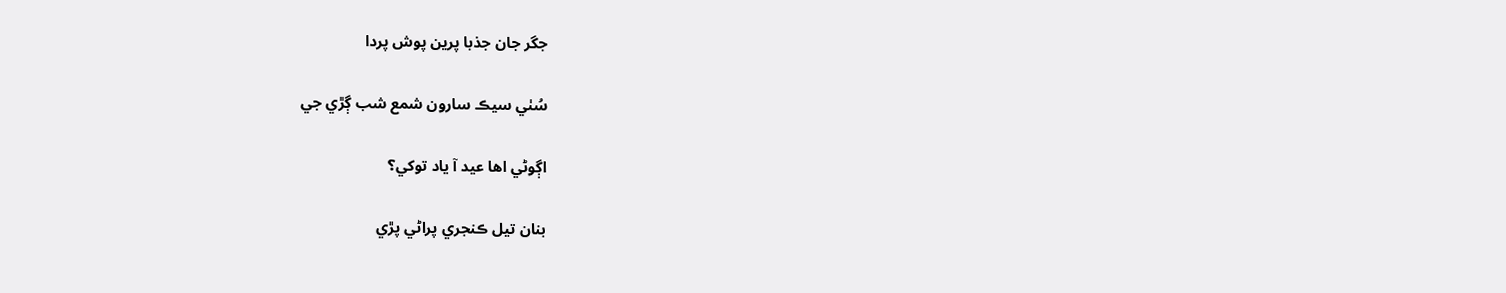جگر جان جذبا پرين پوش پردا

سُٺي سيڪ سارون شمع شب ڳڙي جي

اڳوڻي اها عيد آ ياد توکي؟

بنان تيل ڪنجري پراڻي پڙي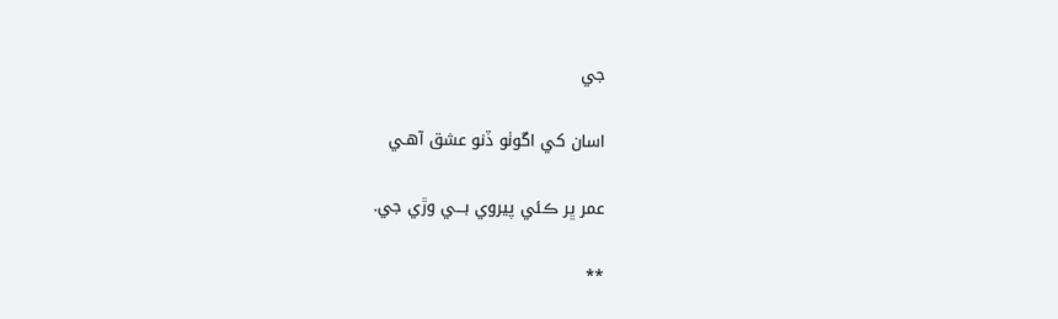جي

اسان کي اڱوٺو ڏنو عشق آهـي

عمر ڀر ڪئي پيروي بـــي وڙي جي.

**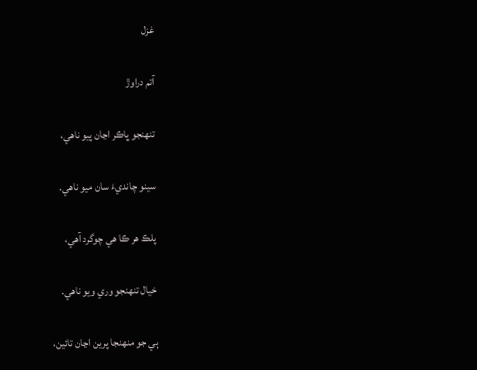غزل

آتم دراوڙ

تنهنجو ڀاڪر اڃان پيو ناهي،

سينو چانديءَ سان ميو ناهي.

پلڪ هر ڪا هي چوگرد آهي،

خيال تنهنجو وري ويو ناهي.

ٻي جو منهنجا پرين اڃان تائين،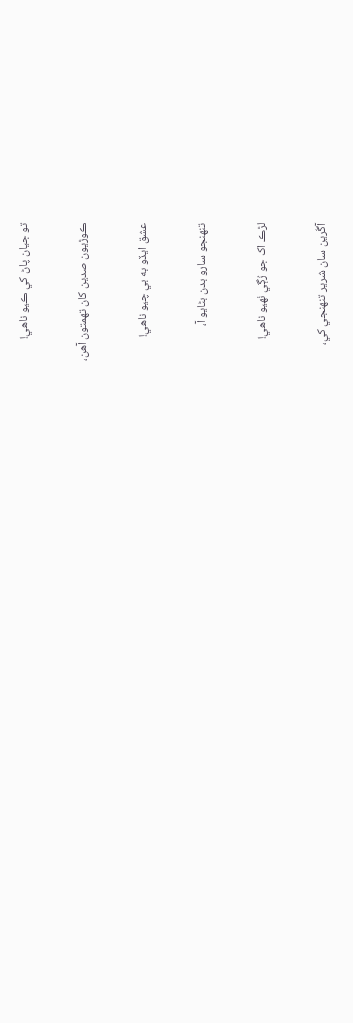تو جيان پاڻ کي ڪيو ناهي!

ڪوڙيون صدين کان تهمتون آهن،

عشق ايڏو به بي چيو ناهي!

تنهنجو سارو بدن بڻايو آ،

لڙڪ اک جو رُڳي ٺهيو ناهي!

آڱرين سان شرير تنهنجي کي،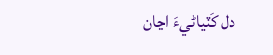دل کَٽياڻيءَ اڃان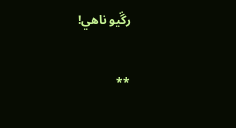رڱيو ناهي!

**